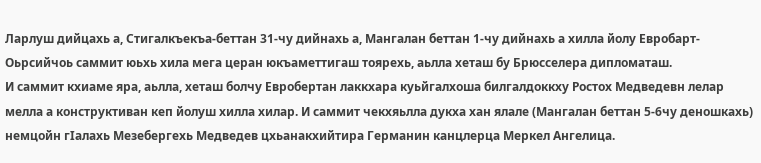Ларлуш дийцахь а, Стигалкъекъа-беттан 31-чу дийнахь а, Мангалан беттан 1-чу дийнахь а хилла йолу Евробарт-Оьрсийчоь саммит юьхь хила мега церан юкъаметтигаш тоярехь, аьлла хеташ бу Брюсселера дипломаташ.
И саммит кхиаме яра, аьлла, хеташ болчу Евробертан лаккхара куьйгалхоша билгалдоккху Ростох Медведевн лелар мелла а конструктиван кеп йолуш хилла хилар. И саммит чекхяьлла дукха хан ялале (Мангалан беттан 5-6чу деношкахь) немцойн гIалахь Мезебергехь Медведев цхьанакхийтира Германин канцлерца Меркел Ангелица.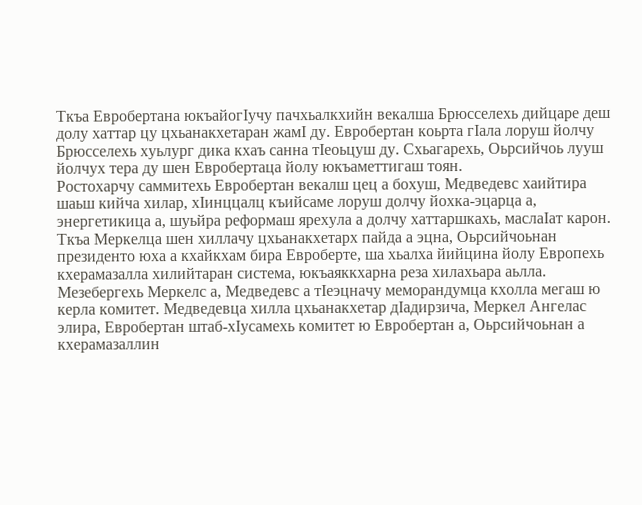Ткъа Евробертана юкъайогIучу пачхьалкхийн векалша Брюсселехь дийцаре деш долу хаттар цу цхьанакхетаран жамI ду. Евробертан коьрта гIала лоруш йолчу Брюсселехь хуьлург дика кхаъ санна тIеоьцуш ду. Схьагарехь, Оьрсийчоь лууш йолчух тера ду шен Евробертаца йолу юкъаметтигаш тоян.
Ростохарчу саммитехь Евробертан векалш цец а бохуш, Медведевс хаийтира шаьш кийча хилар, хIинццалц къийсаме лоруш долчу йохка-эцарца а, энергетикица а, шуьйра реформаш ярехула а долчу хаттаршкахь, маслаIат карон.
Ткъа Меркелца шен хиллачу цхьанакхетарх пайда а эцна, Оьрсийчоьнан президенто юха а кхайкхам бира Евроберте, ша хьалха йийцина йолу Европехь кхерамазалла хилийтаран система, юкъаяккхарна реза хилахьара аьлла.
Мезебергехь Меркелс а, Медведевс а тIеэцначу меморандумца кхолла мегаш ю керла комитет. Медведевца хилла цхьанакхетар дIадирзича, Меркел Ангелас элира, Евробертан штаб-хIусамехь комитет ю Евробертан а, Оьрсийчоьнан а кхерамазаллин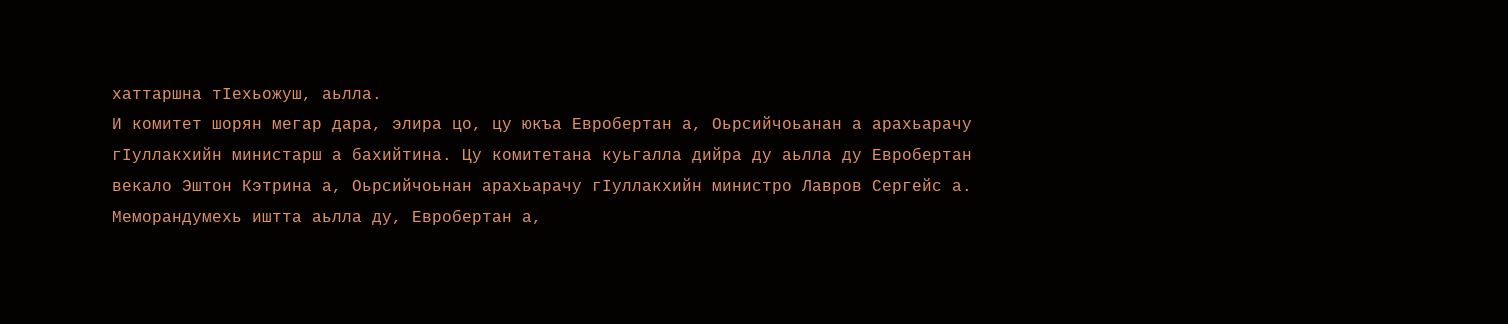хаттаршна тIехьожуш, аьлла.
И комитет шорян мегар дара, элира цо, цу юкъа Евробертан а, Оьрсийчоьанан а арахьарачу гIуллакхийн министарш а бахийтина. Цу комитетана куьгалла дийра ду аьлла ду Евробертан векало Эштон Кэтрина а, Оьрсийчоьнан арахьарачу гIуллакхийн министро Лавров Сергейс а.
Меморандумехь иштта аьлла ду, Евробертан а,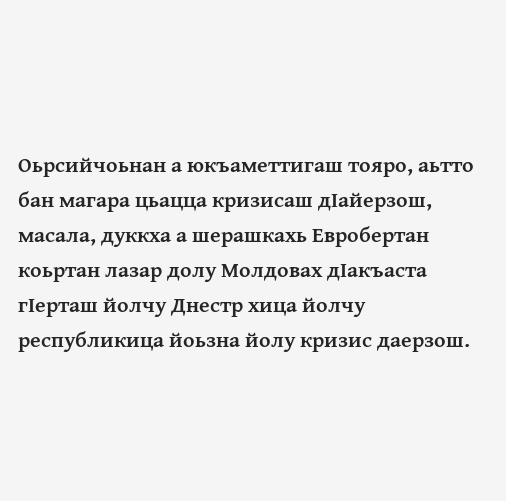Оьрсийчоьнан а юкъаметтигаш тояро, аьтто бан магара цьацца кризисаш дIайерзош, масала, дуккха а шерашкахь Евробертан коьртан лазар долу Молдовах дIакъаста гIерташ йолчу Днестр хица йолчу республикица йоьзна йолу кризис даерзош.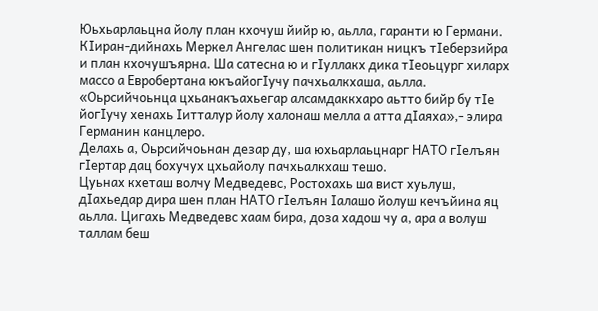Юьхьарлаьцна йолу план кхочуш йийр ю, аьлла, гаранти ю Германи. КIиран-дийнахь Меркел Ангелас шен политикан ницкъ тIеберзийра и план кхочушъярна. Ша сатесна ю и гIуллакх дика тIеоьцург хиларх массо а Евробертана юкъайогIучу пачхьалкхаша, аьлла.
«Оьрсийчоьнца цхьанакъахьегар алсамдаккхаро аьтто бийр бу тIе йогIучу хенахь Iитталур йолу халонаш мелла а атта дIаяха»,- элира Германин канцлеро.
Делахь а, Оьрсийчоьнан дезар ду, ша юхьарлаьцнарг НАТО гIелъян гIертар дац бохучух цхьайолу пачхьалкхаш тешо.
Цуьнах кхеташ волчу Медведевс, Ростохахь ша вист хуьлуш, дIахьедар дира шен план НАТО гIелъян Iалашо йолуш кечъйина яц аьлла. Цигахь Медведевс хаам бира, доза хадош чу а, ара а волуш таллам беш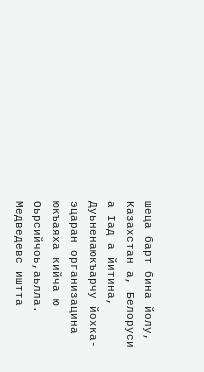шеца барт бина йолу, Казахстан а, Белоруси а Iад а йитина, Дуьненаюкъарчу йохка-эцаран организацина юкъаяха кийча ю Оьрсийчоь,аьлла.
Медведевс иштта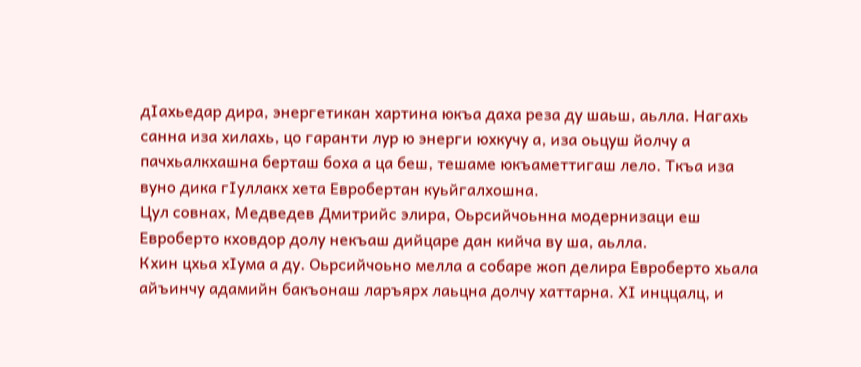дIахьедар дира, энергетикан хартина юкъа даха реза ду шаьш, аьлла. Нагахь санна иза хилахь, цо гаранти лур ю энерги юхкучу а, иза оьцуш йолчу а пачхьалкхашна берташ боха а ца беш, тешаме юкъаметтигаш лело. Ткъа иза вуно дика гIуллакх хета Евробертан куьйгалхошна.
Цул совнах, Медведев Дмитрийс элира, Оьрсийчоьнна модернизаци еш Евроберто кховдор долу некъаш дийцаре дан кийча ву ша, аьлла.
Кхин цхьа хIума а ду. Оьрсийчоьно мелла а собаре жоп делира Евроберто хьала айъинчу адамийн бакъонаш ларъярх лаьцна долчу хаттарна. ХI инццалц, и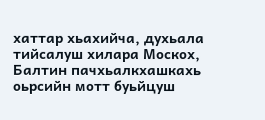хаттар хьахийча, духьала тийсалуш хилара Москох, Балтин пачхьалкхашкахь оьрсийн мотт буьйцуш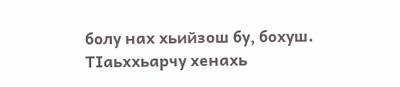болу нах хьийзош бу, бохуш. ТIаьххьарчу хенахь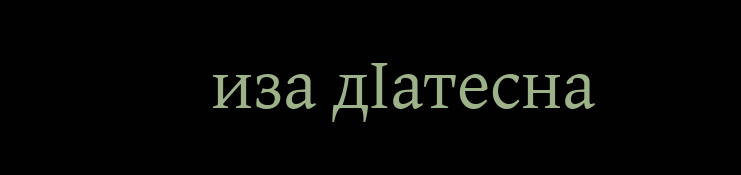иза дIатесна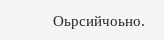Оьрсийчоьно.